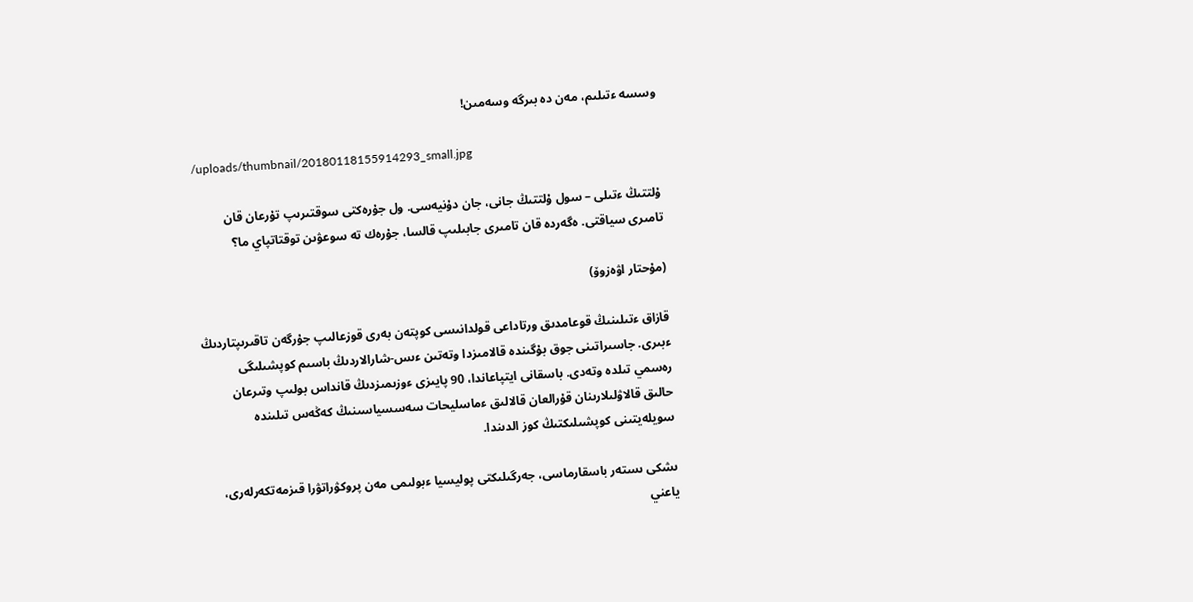وسسە ءتىلىم، مەن دە بىرگە وسەمىن!

/uploads/thumbnail/20180118155914293_small.jpg

ۇلتتىڭ ءتىلى – سول ۇلتتىڭ جانى، جان دۇنيەسى. ول جۇرەكتى سوقتىرىپ تۇرعان قان تامىرى سياقتى. ەگەردە قان تامىرى جابىلىپ قالسا، جۇرەك تە سوعۋىن توقتاتپاي ما؟

(مۇحتار اۋەزوۆ)

قازاق ءتىلىنىڭ قوعامدىق ورتاداعى قولدانىسى كوپتەن بەرى قوزعالىپ جۇرگەن تاقىرىپتاردىڭ ءبىرى. جاسىراتىنى جوق بۇگىندە قالامىزدا وتەتىن ءىس-شارالاردىڭ باسىم كوپشىلىگى رەسمي تىلدە وتەدى. باسقانى ايتپاعاندا، 90 پايىزى ءوزىمىزدىڭ قانداس بولىپ وتىرعان حالىق قالاۋلىلارىنان قۇرالعان قالالىق ءماسليحات سەسسياسىنىڭ كەڭەس تىلىندە سويلەيتىنى كوپشىلىكتىڭ كوز الدىندا.

ىشكى ىستەر باسقارماسى، جەرگىلىكتى پوليسيا ءبولىمى مەن پروكۋراتۋرا قىزمەتكەرلەرى، ياعني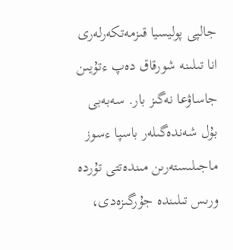جالپى پوليسيا قىزمەتكەرلەرى انا تىلىنە شورقاق دەپ ءتۇيىن جاساۋعا نەگىز بار. سەبەبى بۇل شەندەگىلەر باسپا ءسوز ماجىلىستەرىن مىندەتتى تۇردە ورىس تىلىندە جۇرگىزەدى،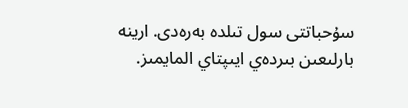سۇحباتتى سول تىلدە بەرەدى. ارينە بارلىعىن بىردەي ايىپتاي المايمىز.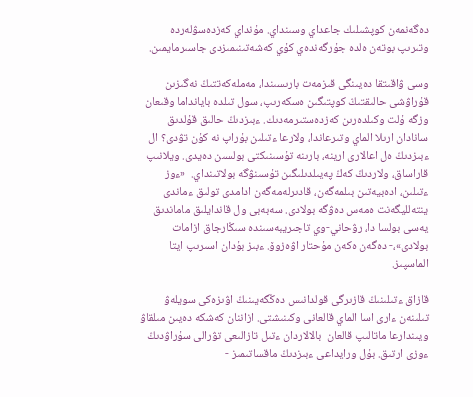دەگەنمەن كوپشىلىك جاعداي وسىنداي. مۇنداي كەزدەسۋلەردە وتىرىپ بوتەن ەلدە جۇرگەندەي كۇي كەشەتىنىمىزدى جاسىرمايمىن.

وسى ۋاقىتقا دەيىنگى قىزمەت بارىسىندا، مەملەكەتتىڭ نەگىزىن قۇراۋشى حالىقتىڭ كوپتىگىن ەسكەرىپ، سول تىلدە بايانداما وقىعان وزگە ۇلت وكىلدەرىن كەزدەستىرمەدىك. ءبىزدىڭ حالىق قۇلدىق سانادان ارىلا الماي وتىرعاندا، ولارعا ءتىلىن بۇراپ نە كۇن تۋدى؟ ال ءبىزدىڭ ەل اعالارى ارينە، بارىنە تۇسىنىكتى بولسىن دەيدى. ويلانىپ قاراساق، ولاردىڭ كەڭ پەيىلدىلىگىن تۇسىنۋگە بولاتىنداي.  «ءوز ءتىلىن، ادەبيەتىن بىلمەگەن، قادىرلەمەگەن ادامدى تولىق ءماندى ينتەلليگەنت ەمەس دەۋگە بولادى. سەبەبى ول قاندايلىق ماماندىق يەسى بولسا دا، رۋحاني-وي تاجىريبەسىندە سىڭارجاق ازامات بولادى»،- دەگەن ەكەن مۇحتار اۋەزوۆ. ءبىز بۇدان اسىرىپ ايتا الماسپىز.

قازاق ءتىلىنىڭ قازىرگى قولدانىس دەڭگەيىنىڭ اۋىزەكى سويلەۋ تىلىنەن ءارى اسا الماي قالعانى وكىنىشتى. ازاننان كەشكە دەيىن مىلقاۋ ويىندارعا ماتالىپ قالعان  بالالاردان ءتىل تازالىعى تۋرالى سۇراۋدىڭ ءوزى ارتىق. بۇل ورايداعى ءبىزدىڭ ماقساتىمىز -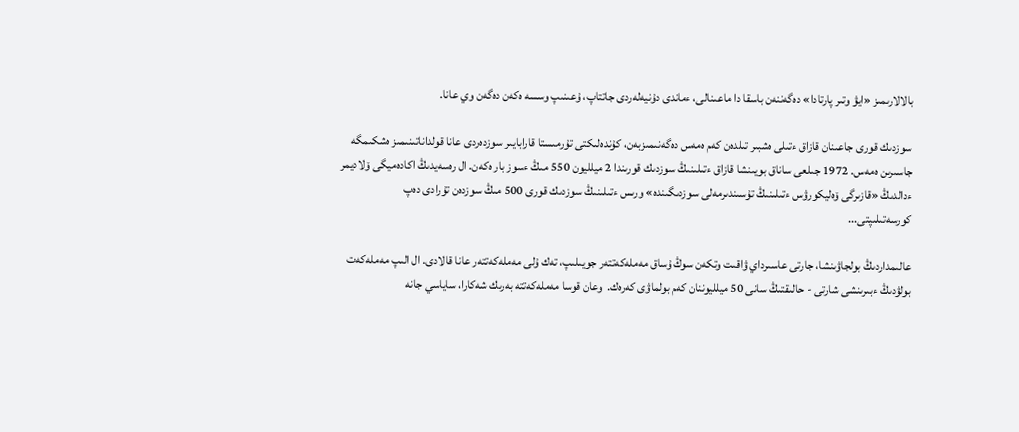بالالارىمىز «ايۋ وتىر پارتادا» دەگەننەن باسقا دا ماعىنالى، ءماندى دۇنيەلەردى جاتتاپ، ۇعىنىپ وسسە ەكەن دەگەن وي عانا.

سوزدىك قورى جاعىنان قازاق ءتىلى ەشبىر تىلدەن كەم ەمەس دەگەنىمىزبەن، كۇندەلىكتى تۇرمىستا قارابايىر سوزدەردى عانا قولداناتىنىمىز ەشكىمگە جاسىرىن ەمەس. 1972 جىلعى ساناق بويىنشا قازاق ءتىلىنىڭ سوزدىك قورىندا 2 ميلليون 550 مىڭ ءسوز بار ەكەن. ال رەسەيدىڭ اكادەميگى ۆلاديمر ءدالدىڭ «قازىرگى ۆەليكورۋس ءتىلىنىڭ تۇسىندىرمەلى سوزدىگىندە» ورىس ءتىلىنىڭ سوزدىك قورى 500 مىڭ سوزدەن تۇرادى دەپ كورسەتىلىپتى...

عالىمداردىڭ بولجاۋىنشا، جارتى عاسىرداي ۋاقىت وتكەن سوڭ ۇساق مەملەكەتتەر جويىلىپ، تەك ۇلى مەملەكەتتەر عانا قالادى. ال الىپ مەملەكەت  بولۋدىڭ ءبىرىنشى شارتى - حالىقتىڭ سانى 50 ميلليوننان كەم بولماۋى كەرەك.  وعان قوسا مەملەكەتتە بەرىك شەكارا، ساياسي جانە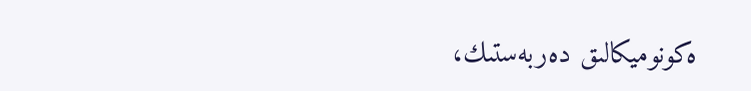ەكونوميكالىق دەربەستىك،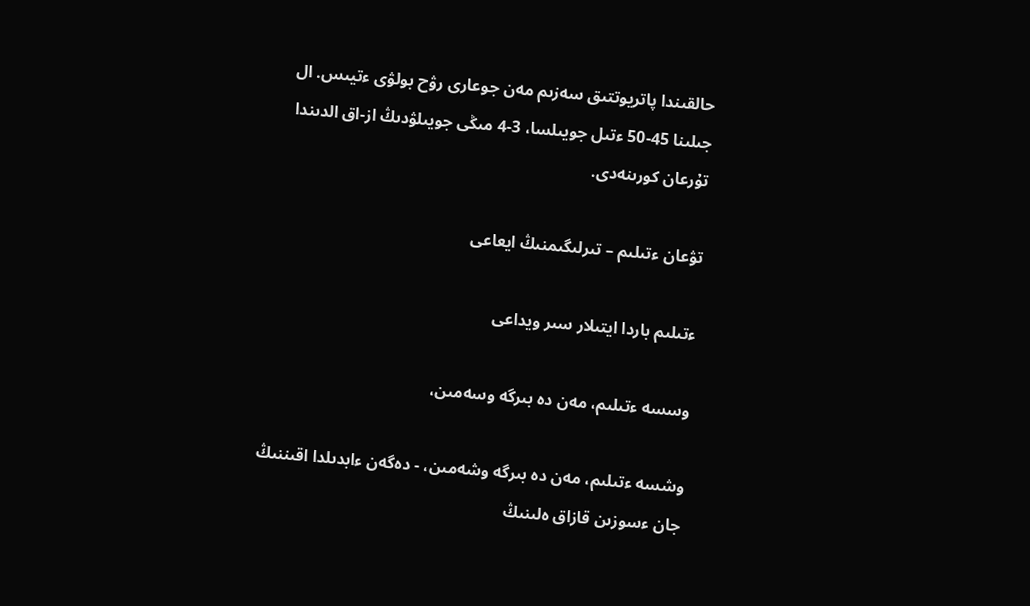حالقىندا پاتريوتتىق سەزىم مەن جوعارى رۋح بولۋى ءتيىس. ال جىلىنا 45-50 ءتىل جويىلسا، 3-4 مىڭى جويىلۋدىڭ از-اق الدىندا تۇرعان كورىنەدى.

تۋعان ءتىلىم – تىرلىگىمنىڭ ايعاعى

ءتىلىم باردا ايتىلار سىر ويداعى

وسسە ءتىلىم، مەن دە بىرگە وسەمىن،

وشسە ءتىلىم، مەن دە بىرگە وشەمىن، - دەگەن ءابدىلدا اقىننىڭ  جان ءسوزىن قازاق ەلىنىڭ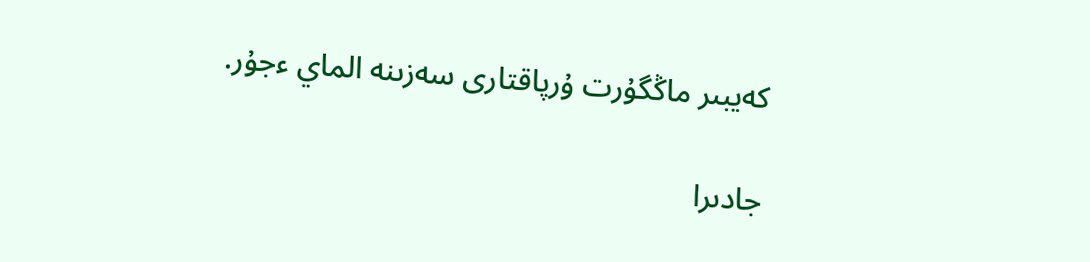كەيبىر ماڭگۇرت ۇرپاقتارى سەزىنە الماي ءجۇر.

جادىرا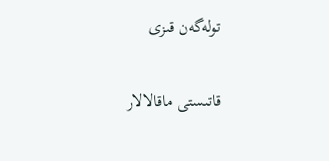تولەگەن قىزى

قاتىستى ماقالالار